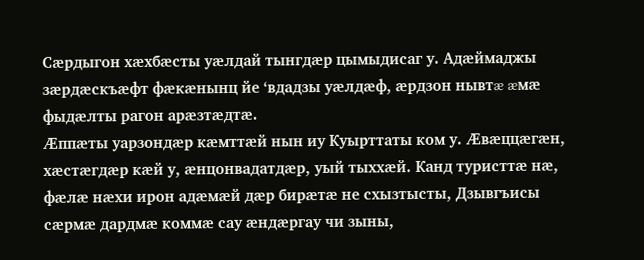Сæрдыгон хæхбæсты уæлдай тынгдæр цымыдисаг у. Адæймаджы зæрдæскъæфт фæкæнынц йе ‘вдадзы уæлдæф, æрдзон нывтæ æмæ фыдæлты рагон арæзтæдтæ.
Æппæты уарзондæр кæмттæй нын иу Куырттаты ком у. Æвæццæгæн, хæстæгдæр кæй у, æнцонвадатдæр, уый тыххæй. Канд туристтæ нæ, фæлæ нæхи ирон адæмæй дæр бирæтæ не схызтысты, Дзывгъисы сæрмæ дардмæ коммæ сау æндæргау чи зыны,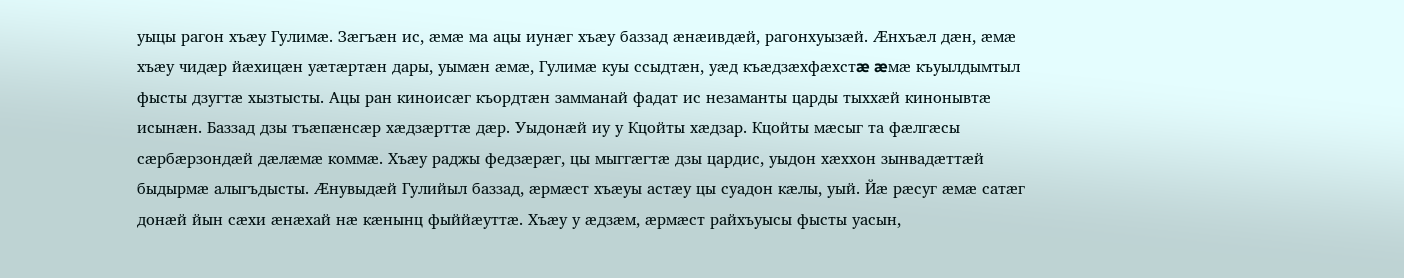уыцы рагон хъæу Гулимæ. Зæгъæн ис, æмæ ма ацы иунæг хъæу баззад æнæивдæй, рагонхуызæй. Æнхъæл дæн, æмæ хъæу чидæр йæхицæн уæтæртæн дары, уымæн æмæ, Гулимæ куы ссыдтæн, уæд къæдзæхфæхстæ æмæ къуылдымтыл фысты дзугтæ хызтысты. Ацы ран киноисæг къордтæн замманай фадат ис незаманты царды тыххæй кинонывтæ исынæн. Баззад дзы тъæпæнсæр хæдзæрттæ дæр. Уыдонæй иу у Кцойты хæдзар. Кцойты мæсыг та фæлгæсы сæрбæрзондæй дæлæмæ коммæ. Хъæу раджы федзæрæг, цы мыггæгтæ дзы цардис, уыдон хæххон зынвадæттæй быдырмæ алыгъдысты. Æнувыдæй Гулийыл баззад, æрмæст хъæуы астæу цы суадон кæлы, уый. Йæ рæсуг æмæ сатæг донæй йын сæхи æнæхай нæ кæнынц фыййæуттæ. Хъæу у æдзæм, æрмæст райхъуысы фысты уасын,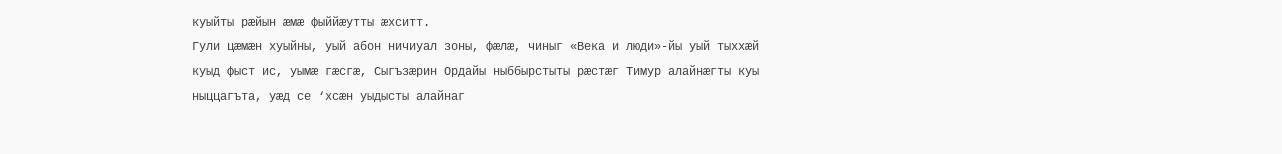куыйты рæйын æмæ фыййæутты æхситт.
Гули цæмæн хуыйны, уый абон ничиуал зоны, фæлæ, чиныг «Века и люди»-йы уый тыххæй куыд фыст ис, уымæ гæсгæ, Сыгъзæрин Ордайы ныббырстыты рæстæг Тимур алайнæгты куы ныццагъта, уæд се ‘хсæн уыдысты алайнаг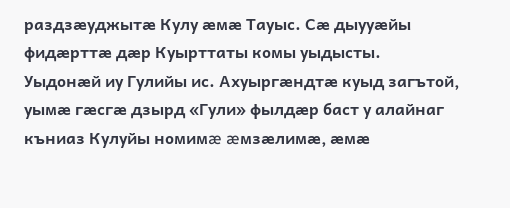раздзæуджытæ Кулу æмæ Тауыс. Сæ дыууæйы фидæрттæ дæр Куырттаты комы уыдысты. Уыдонæй иу Гулийы ис. Ахуыргæндтæ куыд загътой, уымæ гæсгæ дзырд «Гули» фылдæр баст у алайнаг къниаз Кулуйы номимæ æмзæлимæ, æмæ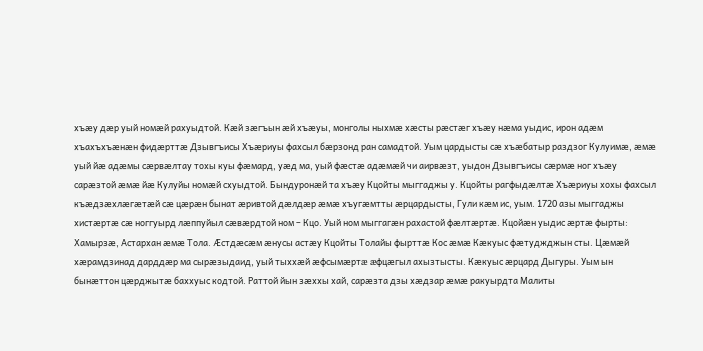хъæу дæр уый номæй рахуыдтой. Кæй зæгъын æй хъæуы, монголы ныхмæ хæсты рæстæг хъæу нæма уыдис, ирон адæм хъахъхъæнæн фидæрттæ Дзывгъисы Хъæриуы фахсыл бæрзонд ран самадтой. Уым цардысты сæ хъæбатыр раздзог Кулуимæ, æмæ уый йæ адæмы сæрвæлтау тохы куы фæмард, уæд ма, уый фæстæ адæмæй чи аирвæзт, уыдон Дзывгъисы сæрмæ ног хъæу сарæзтой æмæ йæ Кулуйы номæй схуыдтой. Бындуронæй та хъæу Кцойты мыггаджы у. Кцойты рагфыдæлтæ Хъæриуы хохы фахсыл къæдзæхлæгæтæй сæ цæрæн бынат æривтой дæлдæр æмæ хъугæмтты æрцардысты, Гули кæм ис, уым. 1720 азы мыггаджы хистæртæ сæ ноггуырд лæппуйыл сæвæрдтой ном – Кцо. Уый ном мыггагæн рахастой фæлтæртæ. Кцойæн уыдис æртæ фырты: Хамырзæ, Астархан æмæ Тола. Æстдæсæм æнусы астæу Кцойты Толайы фырттæ Кос æмæ Кæкуыс фæтуджджын сты. Цæмæй хæрамдзинад дарддæр ма сырæзыдаид, уый тыххæй æфсымæртæ æфцæгыл ахызтысты. Кæкуыс æрцард Дыгуры. Уым ын бынæттон цæрджытæ баххуыс кодтой. Раттой йын зæххы хай, сарæзта дзы хæдзар æмæ ракуырдта Малиты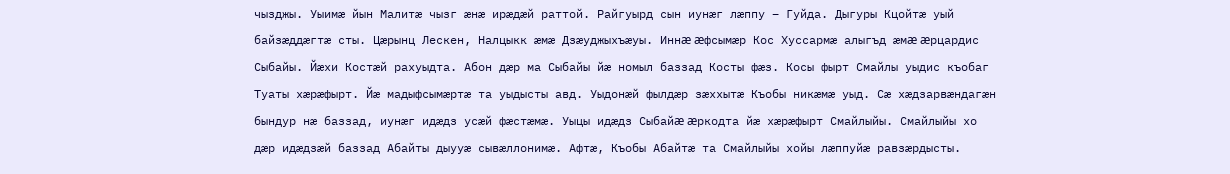чызджы. Уыимæ йын Малитæ чызг æнæ ирæдæй раттой. Райгуырд сын иунæг лæппу – Гуйда. Дыгуры Кцойтæ уый байзæддæгтæ сты. Цæрынц Лескен, Налцыкк æмæ Дзæуджыхъæуы. Иннæ æфсымæр Кос Хуссармæ алыгъд æмæ æрцардис Сыбайы. Йæхи Костæй рахуыдта. Абон дæр ма Сыбайы йæ номыл баззад Косты фæз. Косы фырт Смайлы уыдис къобаг Туаты хæрæфырт. Йæ мадыфсымæртæ та уыдысты авд. Уыдонæй фылдæр зæххытæ Къобы никæмæ уыд. Сæ хæдзарвæндагæн бындур нæ баззад, иунæг идæдз усæй фæстæмæ. Уыцы идæдз Сыбайæ æркодта йæ хæрæфырт Смайлыйы. Смайлыйы хо дæр идæдзæй баззад Абайты дыууæ сывæллонимæ. Афтæ, Къобы Абайтæ та Смайлыйы хойы лæппуйæ равзæрдысты.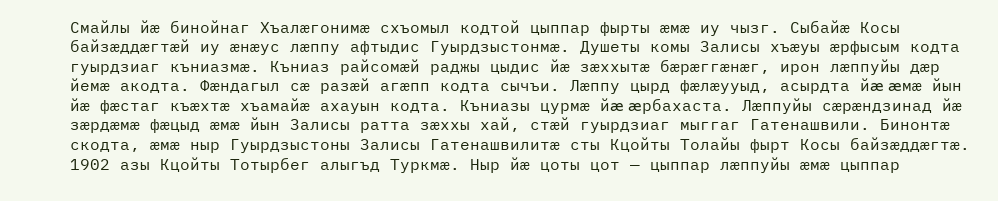Смайлы йæ бинойнаг Хъалæгонимæ схъомыл кодтой цыппар фырты æмæ иу чызг. Сыбайæ Косы байзæддæгтæй иу æнæус лæппу афтыдис Гуырдзыстонмæ. Душеты комы Залисы хъæуы æрфысым кодта гуырдзиаг къниазмæ. Къниаз райсомæй раджы цыдис йæ зæххытæ бæрæггæнæг, ирон лæппуйы дæр йемæ акодта. Фæндагыл сæ разæй агæпп кодта сычъи. Лæппу цырд фæлæууыд, асырдта йæ æмæ йын йæ фæстаг къæхтæ хъамайæ ахауын кодта. Къниазы цурмæ йæ æрбахаста. Лæппуйы сæрæндзинад йæ зæрдæмæ фæцыд æмæ йын Залисы ратта зæххы хай, стæй гуырдзиаг мыггаг Гатенашвили. Бинонтæ скодта, æмæ ныр Гуырдзыстоны Залисы Гатенашвилитæ сты Кцойты Толайы фырт Косы байзæддæгтæ.
1902 азы Кцойты Тотырбег алыгъд Туркмæ. Ныр йæ цоты цот — цыппар лæппуйы æмæ цыппар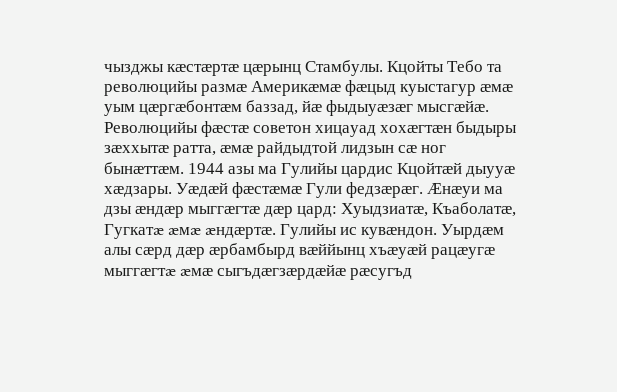чызджы кæстæртæ цæрынц Стамбулы. Кцойты Тебо та революцийы размæ Америкæмæ фæцыд куыстагур æмæ уым цæргæбонтæм баззад, йæ фыдыуæзæг мысгæйæ. Революцийы фæстæ советон хицауад хохæгтæн быдыры зæххытæ ратта, æмæ райдыдтой лидзын сæ ног бынæттæм. 1944 азы ма Гулийы цардис Кцойтæй дыууæ хæдзары. Уæдæй фæстæмæ Гули федзæрæг. Æнæуи ма дзы æндæр мыггæгтæ дæр цард: Хуыдзиатæ, Къаболатæ, Гугкатæ æмæ æндæртæ. Гулийы ис кувæндон. Уырдæм алы сæрд дæр æрбамбырд вæййынц хъæуæй рацæугæ мыггæгтæ æмæ сыгъдæгзæрдæйæ рæсугъд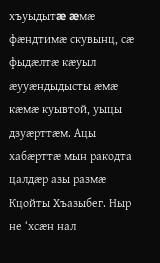хъуыдытæ æмæ фæндтимæ скувынц, сæ фыдæлтæ кæуыл æууæндыдысты æмæ кæмæ куывтой, уыцы дзуæрттæм. Ацы хабæрттæ мын ракодта цалдæр азы размæ Кцойты Хъазыбег. Ныр не ‘хсæн нал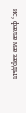ис, фæлæ мæ зæрдыл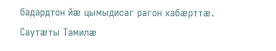бадардтон йæ цымыдисаг рагон хабæрттæ.
Саутæты Тамилæ